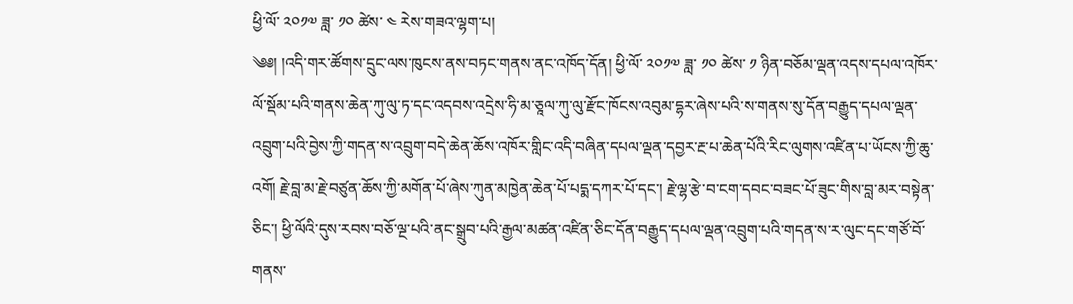ཕྱི་ལོ་ ༢༠༡༧ ཟླ་ ༡༠ ཚེས་ ༤ རེས་གཟའ་ལྷག་པ།
༄༅། །འདི་གར་ཚོགས་དྲུང་ལས་ཁུངས་ནས་བཏང་གནས་ནང་འཁོད་དོན། ཕྱི་ལོ་ ༢༠༡༧ ཟླ་ ༡༠ ཚེས་ ༡ ཉིན་བཅོམ་ལྡན་འདས་དཔལ་འཁོར་ལོ་སྡོམ་པའི་གནས་ཆེན་ཀུ་ལུ་ཏ་དང་འདབས་འདྲེས་ཧི་མ་ཅཱལ་ཀུ་ལུ་རྫོང་ཁོངས་འབུམ་དྷར་ཞེས་པའི་ས་གནས་སུ་དོན་བརྒྱུད་དཔལ་ལྡན་འབྲུག་པའི་བྱེས་ཀྱི་གདན་ས་འབྲུག་བདེ་ཆེན་ཆོས་འཁོར་གླིང་འདི་བཞིན་དཔལ་ལྡན་དབྱར་རྔ་པ་ཆེན་པོའི་རིང་ལུགས་འཛིན་པ་ཡོངས་ཀྱི་ཆུ་འགོ། རྗེ་བླ་མ་རྗེ་བཙུན་ཆོས་ཀྱི་མགོན་པོ་ཞེས་ཀུན་མཁྱེན་ཆེན་པོ་པདྨ་དཀར་པོ་དང་། རྗེ་ལྷ་རྩེ་བ་ངག་དབང་བཟང་པོ་ཟུང་གིས་བླ་མར་བསྟེན་ཅིང་། ཕྱི་ལོའི་དུས་རབས་བཅོ་ལྔ་པའི་ནང་སྒྲུབ་པའི་རྒྱལ་མཚན་འཛིན་ཅིང་དོན་བརྒྱུད་དཔལ་ལྡན་འབྲུག་པའི་གདན་ས་ར་ལུང་དང་གཙོ་བོ་གནས་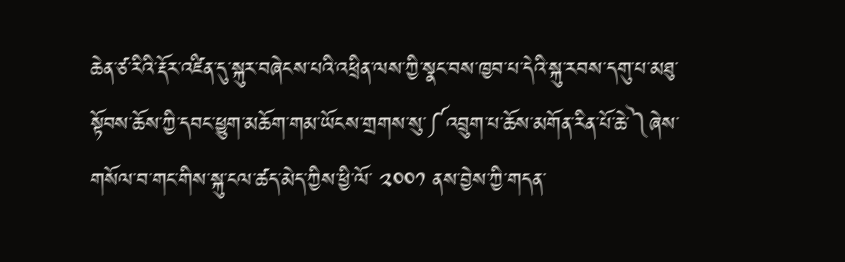ཆེན་ཙ་རིའི་རྡོར་འཛིན་དུ་སྐུར་བཞེངས་པའི་འཕྲིན་ལས་ཀྱི་སྣང་བས་ཁྱབ་པ་དེའི་སྐུ་རབས་དགུ་པ་མཐུ་སྟོབས་ཆོས་ཀྱི་དབང་ཕྱུག་མཆོག་གམ་ཡོངས་གྲགས་སུ་༼འབྲུག་པ་ཆོས་མགོན་རིན་པོ་ཆེ་༽ཞེས་གསོལ་བ་གང་གིས་སྐུ་ངལ་ཚད་མེད་ཀྱིས་ཕྱི་ལོ་ ༢༠༠༡ ནས་བྱེས་ཀྱི་གདན་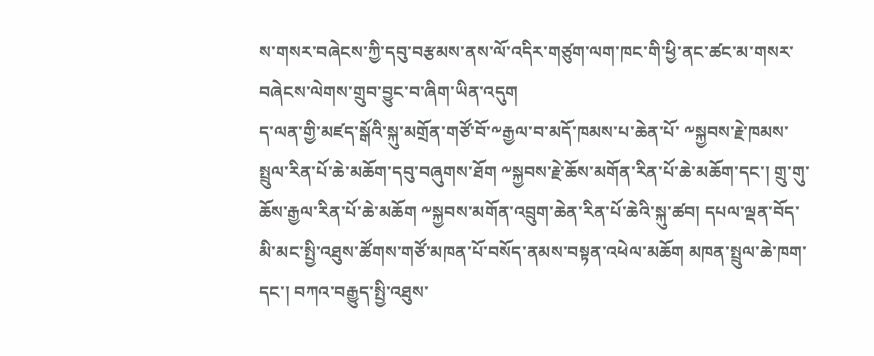ས་གསར་བཞེངས་ཀྱི་དབུ་བརྩམས་ནས་ལོ་འདིར་གཙུག་ལག་ཁང་གི་ཕྱི་ནང་ཚང་མ་གསར་བཞེངས་ལེགས་གྲུབ་བྱུང་བ་ཞིག་ཡིན་འདུག
ད་ལན་གྱི་མཛད་སྒོའི་སྐུ་མགྲོན་གཙོ་བོ་༸རྒྱལ་བ་མདོ་ཁམས་པ་ཆེན་པོ་ ༸སྐྱབས་རྗེ་ཁམས་སྤྲུལ་རིན་པོ་ཆེ་མཆོག་དབུ་བཞུགས་ཐོག ༸སྐྱབས་རྗེ་ཆོས་མགོན་རིན་པོ་ཆེ་མཆོག་དང་། གྲུ་གུ་ཆོས་རྒྱལ་རིན་པོ་ཆེ་མཆོག ༸སྐྱབས་མགོན་འབྲུག་ཆེན་རིན་པོ་ཆེའི་སྐུ་ཚབ། དཔལ་ལྡན་བོད་མི་མང་སྤྱི་འཐུས་ཚོགས་གཙོ་མཁན་པོ་བསོད་ནམས་བསྟན་འཕེལ་མཆོག མཁན་སྤྲུལ་ཆེ་ཁག་དང་། བཀའ་བརྒྱུད་སྤྱི་འཐུས་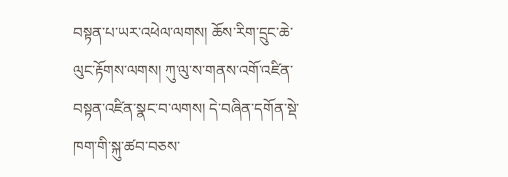བསྟན་པ་ཡར་འཕེལ་ལགས། ཆོས་རིག་དྲུང་ཆེ་ལུང་རྟོགས་ལགས། ཀུ་ལུ་ས་གནས་འགོ་འཛིན་བསྟན་འཛིན་སྣང་བ་ལགས། དེ་བཞིན་དགོན་སྡེ་ཁག་གི་སྐུ་ཚབ་བཅས་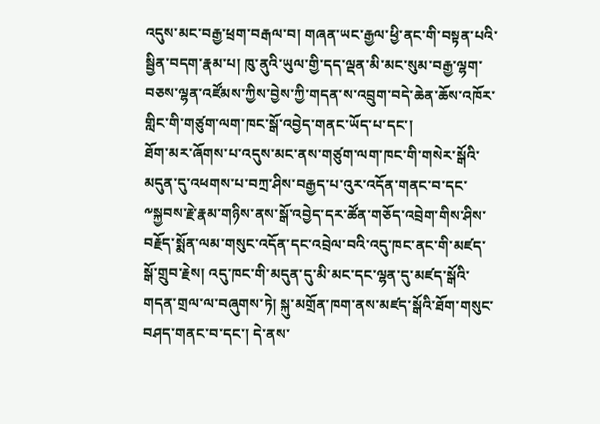འདུས་མང་བརྒྱ་ཕྲག་བརྒལ་བ། གཞན་ཡང་རྒྱལ་ཕྱི་ནང་གི་བསྟན་པའི་སྦྱིན་བདག་རྣམ་པ། ཁུ་ནུའི་ཡུལ་གྱི་དད་ལྡན་མི་མང་སུམ་བརྒྱ་ལྷག་བཅས་ལྷན་འཛོམས་ཀྱིས་བྱེས་ཀྱི་གདན་ས་འབྲུག་བདེ་ཆེན་ཆོས་འཁོར་གླིང་གི་གཙུག་ལག་ཁང་སྒོ་འབྱེད་གནང་ཡོད་པ་དང་།
ཐོག་མར་ཞོགས་པ་འདུས་མང་ནས་གཙུག་ལག་ཁང་གི་གསེར་སྒོའི་མདུན་དུ་འཕགས་པ་བཀྲ་ཤིས་བརྒྱད་པ་འུར་འདོན་གནང་བ་དང་ ༸སྐྱབས་རྗེ་རྣམ་གཉིས་ནས་སྒོ་འབྱེད་དར་ཚོན་གཅོད་འབྲེག་གིས་ཤིས་བརྗོད་སྨོན་ལམ་གསུང་འདོན་དང་འབྲེལ་བའི་འདུ་ཁང་ནང་གི་མཛད་སྒོ་གྲུབ་རྗེས། འདུ་ཁང་གི་མདུན་དུ་མི་མང་དང་ལྷན་དུ་མཛད་སྒོའི་གདན་གྲལ་ལ་བཞུགས་ཏེ། སྐུ་མགྲོན་ཁག་ནས་མཛད་སྒོའི་ཐོག་གསུང་བཤད་གནང་བ་དང་། དེ་ནས་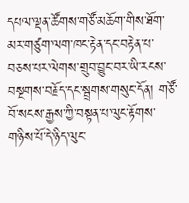དཔལ་ལྡན་ཚོགས་གཙོ་མཆོག་གིས་ཐོག་མར་གཙུག་ལག་ཁང་རྟེན་དང་བརྟེན་པ་བཅས་པར་ལེགས་གྲུབ་བྱུང་བར་ཡི་རངས་བསྔགས་བརྗོད་དང་སྦྲགས་གསུང་དོན། གཙོ་བོ་སངས་རྒྱས་ཀྱི་བསྟན་པ་ལུང་རྟོགས་གཉིས་པོ་དེ་ཉིད་ལུང་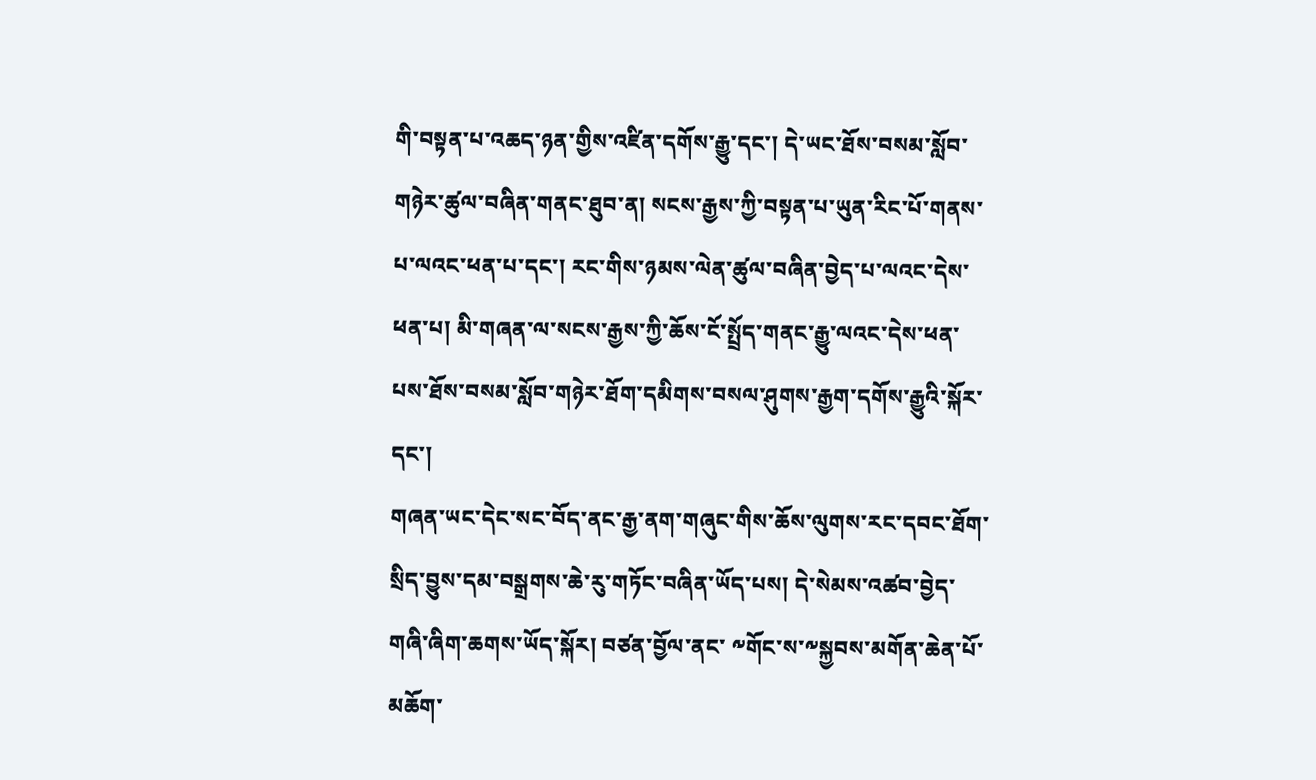གི་བསྟན་པ་འཆད་ཉན་གྱིས་འཛིན་དགོས་རྒྱུ་དང་། དེ་ཡང་ཐོས་བསམ་སློབ་གཉེར་ཚུལ་བཞིན་གནང་ཐུབ་ན། སངས་རྒྱས་ཀྱི་བསྟན་པ་ཡུན་རིང་པོ་གནས་པ་ལའང་ཕན་པ་དང་། རང་གིས་ཉམས་ལེན་ཚུལ་བཞིན་བྱེད་པ་ལའང་དེས་ཕན་པ། མི་གཞན་ལ་སངས་རྒྱས་ཀྱི་ཆོས་ངོ་སྤྲོད་གནང་རྒྱུ་ལའང་དེས་ཕན་པས་ཐོས་བསམ་སློབ་གཉེར་ཐོག་དམིགས་བསལ་ཤུགས་རྒྱག་དགོས་རྒྱུའི་སྐོར་དང་།
གཞན་ཡང་དེང་སང་བོད་ནང་རྒྱ་ནག་གཞུང་གིས་ཆོས་ལུགས་རང་དབང་ཐོག་སྲིད་བྱུས་དམ་བསྒྲགས་ཆེ་རུ་གཏོང་བཞིན་ཡོད་པས། དེ་སེམས་འཚབ་བྱེད་གཞི་ཞིག་ཆགས་ཡོད་སྐོར། བཙན་བྱོལ་ནང་ ༸གོང་ས་༸སྐྱབས་མགོན་ཆེན་པོ་མཆོག་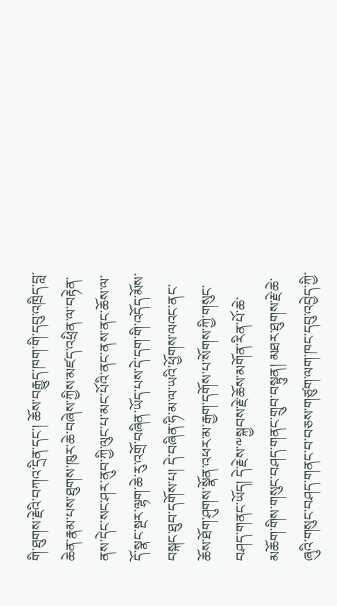གི་ཐུགས་རྗེའི་བཀའ་དྲིན་དང་། ཆོས་བརྒྱུད་ཁག་གི་དབུ་འཁྲིད་བླ་ཆེན་རྣམ་པས་ཐུགས་ཁུར་ཆེ་བཞེས་ཀྱིས་མཛད་འཕྲིན་ལ་བརྟེན་ནས་དེང་སང་ཤར་ནུབ་ཀྱི་ལུང་པ་མང་པོའི་ནང་ནས་ནང་ཆོས་ལ་དོ་སྣང་སྔར་ལྷག་ཆེ་རུ་འགྲོ་བཞིན་ཡོད་པས་དེ་དག་གི་འདོད་མོས་བསྐང་ཐུབ་དགོས་པ། དེ་བཞིན་ཧི་མ་ལ་ཡའི་ཕྱོགས་ལའང་ནང་ཆོས་ཐོག་ཤུགས་སྣོན་འཕར་མ་རྒྱག་དགོས་པ་སོགས་ཀྱི་གསུང་བཤད་གནང་ཡོད། དེ་རྗེས་༸སྐྱབས་རྗེ་ཆོས་མགོན་རིན་པོ་ཆེ་མཆོག་གིས་གསུང་བཤད་གནང་གྲུབ་བསྟུན། མཐར་ཐུགས་རྗེ་ཆེ་ཞུའི་གསུང་བཤད་གནང་བ་བཅས་གཙུག་ལག་ཁང་དབུ་འབྱེད་ཀྱི་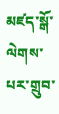མཛད་སྒོ་ལེགས་པར་གྲུབ་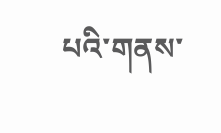པའི་གནས་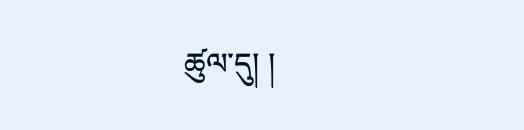ཚུལ་དུ། །